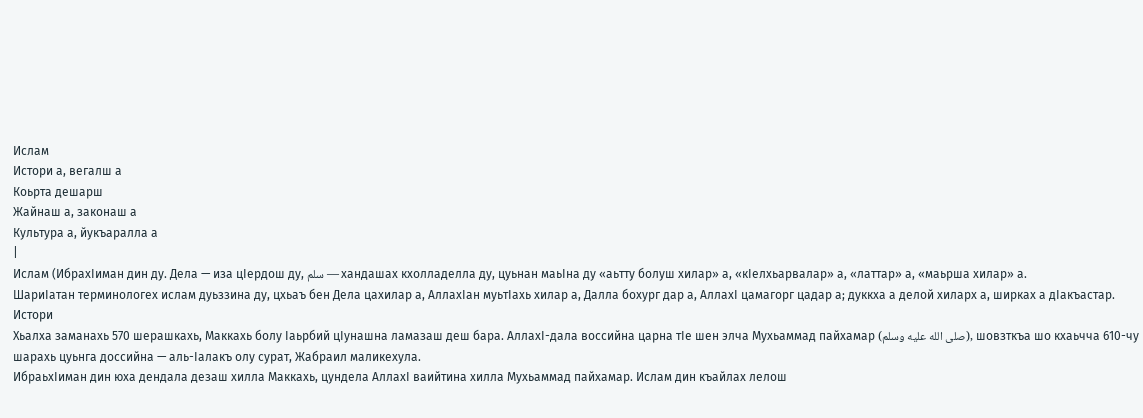Ислам
Истори а, вегалш а
Коьрта дешарш
Жайнаш а, законаш а
Культура а, йукъаралла а
|
Ислам (ИбрахӀиман дин ду. Дела — иза цӀердош ду, سلم — хандашах кхолладелла ду, цуьнан маьӀна ду «аьтту болуш хилар» а, «кӀелхьарвалар» а, «латтар» а, «маьрша хилар» а.
ШариӀатан терминологех ислам дуьззина ду, цхьаъ бен Дела цахилар а, АллахӀан муьтӀахь хилар а, Далла бохург дар а, АллахӀ цамагорг цадар а; дуккха а делой хиларх а, ширках а дӀакъастар.
Истори
Хьалха заманахь 570 шерашкахь, Маккахь болу Ӏаьрбий цӀунашна ламазаш деш бара. АллахӀ-дала воссийна царна тӀе шен элча Мухьаммад пайхамар (صلى الله عليه وسلم), шовзткъа шо кхаьчча 610-чу шарахь цуьнга доссийна — аль-Ӏалакъ олу сурат, Жабраил маликехула.
ИбраьхӀиман дин юха дендала дезаш хилла Маккахь, цундела АллахӀ ваийтина хилла Мухьаммад пайхамар. Ислам дин къайлах лелош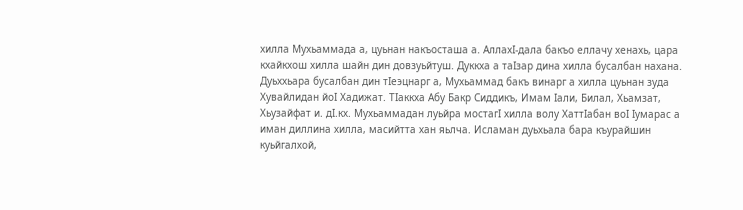хилла Мухьаммада а, цуьнан накъосташа а. АллахӀ-дала бакъо еллачу хенахь, цара кхайкхош хилла шайн дин довзуьйтуш. Дуккха а таӀзар дина хилла бусалбан нахана.
Дуьххьара бусалбан дин тӀеэцнарг а, Мухьаммад бакъ винарг а хилла цуьнан зуда Хувайлидан йоӀ Хадижат. ТӀаккха Абу Бакр Сиддикъ, Имам Ӏали, Билал, Хьамзат, Хьузайфат и. дӀ.кх. Мухьаммадан луьйра мостагӀ хилла волу ХаттӀабан воӀ Ӏумарас а иман диллина хилла, масийтта хан яьлча. Исламан дуьхьала бара къурайшин куьйгалхой,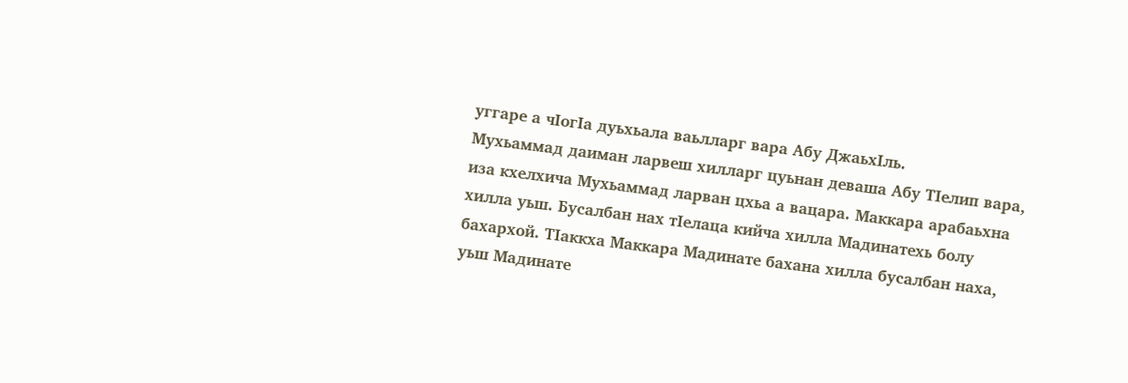уггаре а чӀогӀа дуьхьала ваьлларг вара Абу ДжаьхӀль.
Мухьаммад даиман ларвеш хилларг цуьнан деваша Абу ТӀелип вара, иза кхелхича Мухьаммад ларван цхьа а вацара. Маккара арабаьхна хилла уьш. Бусалбан нах тӀелаца кийча хилла Мадинатехь болу бахархой. ТӀаккха Маккара Мадинате бахана хилла бусалбан наха, уьш Мадинате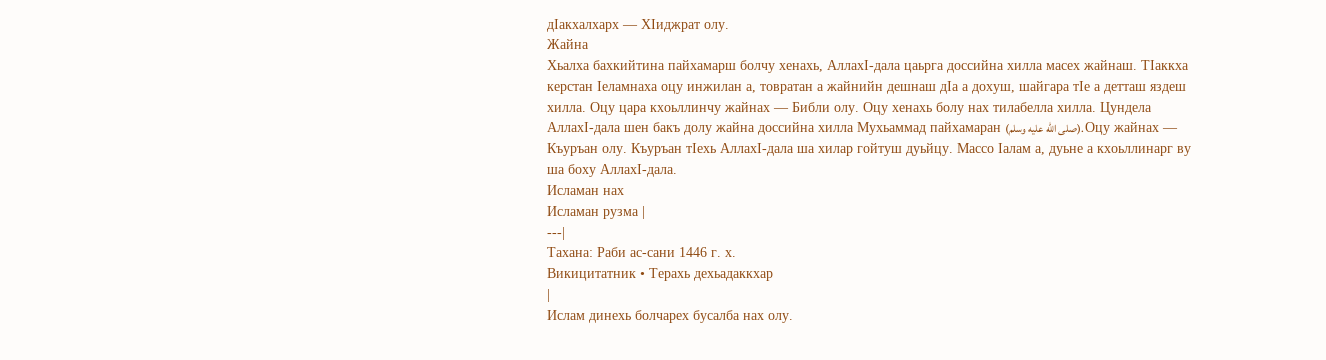дӀакхалхарх — ХӀиджрат олу.
Жайна
Хьалха бахкийтина пайхамарш болчу хенахь, АллахӀ-дала цаьрга доссийна хилла масех жайнаш. ТӀаккха керстан Ӏеламнаха оцу инжилан а, товратан а жайнийн дешнаш дӀа а дохуш, шайгара тӀе а детташ яздеш хилла. Оцу цара кхоьллинчу жайнах — Библи олу. Оцу хенахь болу нах тилабелла хилла. Цундела АллахӀ-дала шен бакъ долу жайна доссийна хилла Мухьаммад пайхамаран (صلى الله عليه وسلم). Оцу жайнах — Къуръан олу. Къуръан тӀехь АллахӀ-дала ша хилар гойтуш дуьйцу. Массо Ӏалам а, дуьне а кхоьллинарг ву ша боху АллахӀ-дала.
Исламан нах
Исламан рузма |
---|
Тахана: Раби ас-сани 1446 г. х.
Викицитатник • Терахь дехьадаккхар
|
Ислам динехь болчарех бусалба нах олу.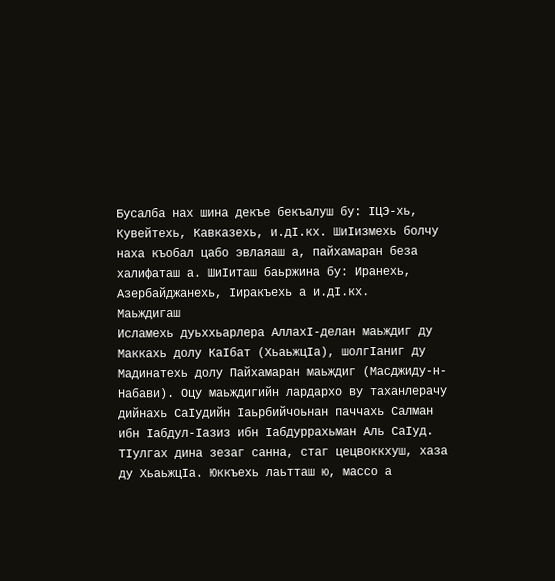Бусалба нах шина декъе бекъалуш бу: ӀЦЭ-хь, Кувейтехь, Кавказехь, и.дӀ.кх. ШиӀизмехь болчу наха къобал цабо эвлаяаш а, пайхамаран беза халифаташ а. ШиӀиташ баьржина бу: Иранехь, Азербайджанехь, Ӏиракъехь а и.дӀ.кх.
Маьждигаш
Исламехь дуьххьарлера АллахӀ-делан маьждиг ду Маккахь долу КаӀбат (ХьаьжцӀа), шолгӀаниг ду Мадинатехь долу Пайхамаран маьждиг (Масджиду-н-Набави). Оцу маьждигийн лардархо ву таханлерачу дийнахь СаӀудийн Ӏаьрбийчоьнан паччахь Салман ибн Ӏабдул-Ӏазиз ибн Ӏабдуррахьман Аль СаӀуд.
ТӀулгах дина зезаг санна, стаг цецвоккхуш, хаза ду ХьаьжцӀа. Юккъехь лаьтташ ю, массо а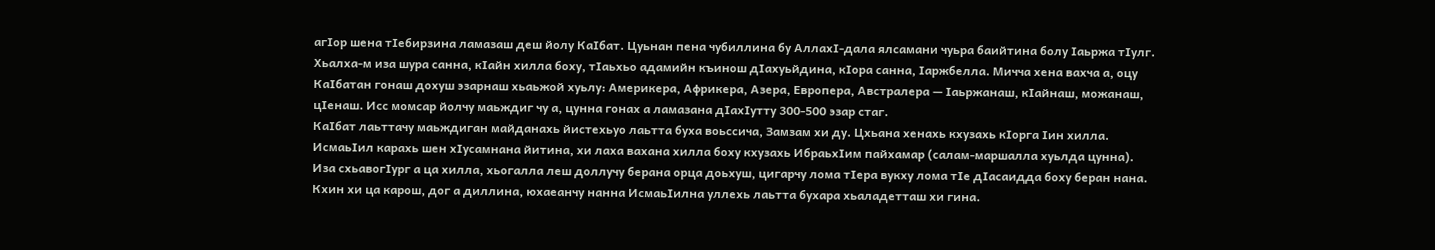агӀор шена тӀебирзина ламазаш деш йолу КаӀбат. Цуьнан пена чубиллина бу АллахӀ-дала ялсамани чуьра баийтина болу Ӏаьржа тӀулг. Хьалха-м иза шура санна, кӀайн хилла боху, тӀаьхьо адамийн къинош дӀахуьйдина, кӀора санна, Ӏаржбелла. Мичча хена вахча а, оцу КаӀбатан гонаш дохуш эзарнаш хьаьжой хуьлу: Америкера, Африкера, Азера, Европера, Австралера — Ӏаьржанаш, кӀайнаш, можанаш, цӀенаш. Исс момсар йолчу маьждиг чу а, цунна гонах а ламазана дӀахӀутту 300-500 эзар стаг.
КаӀбат лаьттачу маьждиган майданахь йистехьуо лаьтта буха воьссича, Замзам хи ду. Цхьана хенахь кхузахь кӀорга Ӏин хилла. ИсмаьӀил карахь шен хӀусамнана йитина, хи лаха вахана хилла боху кхузахь ИбраьхӀим пайхамар (салам-маршалла хуьлда цунна). Иза схьавогӀург а ца хилла, хьогалла леш доллучу берана орца доьхуш, цигарчу лома тӀера вукху лома тӀе дӀасаидда боху беран нана. Кхин хи ца карош, дог а диллина, юхаеанчу нанна ИсмаьӀилна уллехь лаьтта бухара хьаладетташ хи гина.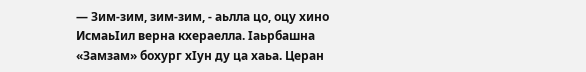— Зим-зим, зим-зим, - аьлла цо, оцу хино ИсмаьӀил верна кхераелла. Ӏаьрбашна «Замзам» бохург хӀун ду ца хаьа. Церан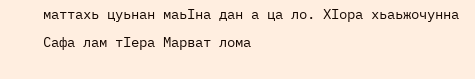маттахь цуьнан маьӀна дан а ца ло. ХӀора хьаьжочунна Сафа лам тӀера Марват лома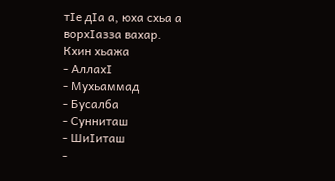тӀе дӀа а, юха схьа а ворхӀазза вахар.
Кхин хьажа
- АллахӀ
- Мухьаммад
- Бусалба
- Сунниташ
- ШиӀиташ
-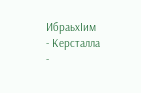ИбраьхӀим
- Керсталла
-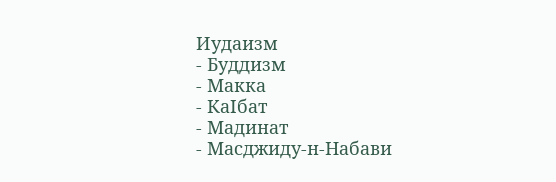Иудаизм
- Буддизм
- Макка
- КаӀбат
- Мадинат
- Масджиду-н-Набави